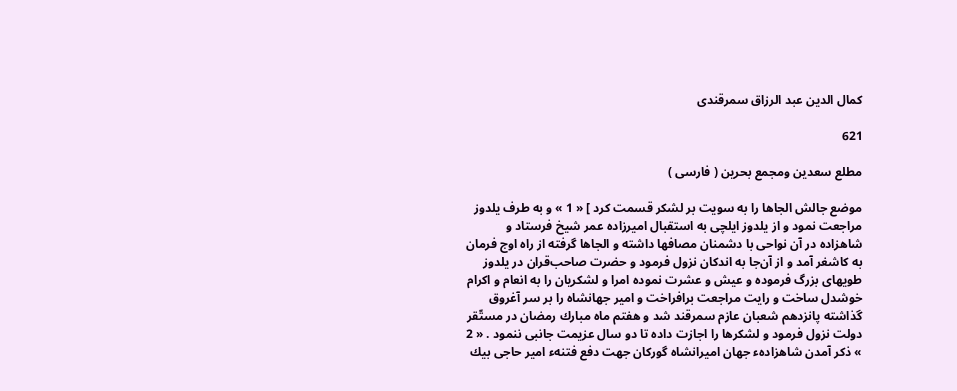كمال الدين عبد الرزاق سمرقندى

621

مطلع سعدين ومجمع بحرين ( فارسى )

موضع جالش الجاها را به سويت بر لشكر قسمت كرد ] « 1 » و به طرف يلدوز مراجعت نمود و از يلدوز ايلچى به استقبال اميرزاده عمر شيخ فرستاد و شاهزاده در آن نواحى با دشمنان مصافها داشته و الجاها گرفته از راه اوج فرمان به كاشغر آمد و از آن‌جا به اندكان نزول فرمود و حضرت صاحب‌قران در يلدوز طويهاى بزرگ فرموده و عيش و عشرت نموده امرا و لشكريان را به انعام و اكرام خوشدل ساخت و رايت مراجعت برافراخت و امير جهانشاه را بر سر آغروق گذاشته پانزدهم شعبان عازم سمرقند شد و هفتم ماه مبارك رمضان در مستّقر دولت نزول فرمود و لشكرها را اجازت داده تا دو سال عزيمت جانبى ننمود . « 2 » ذكر آمدن شاهزادهء جهان اميرانشاه گوركان جهت دفع فتنهء امير حاجى بيك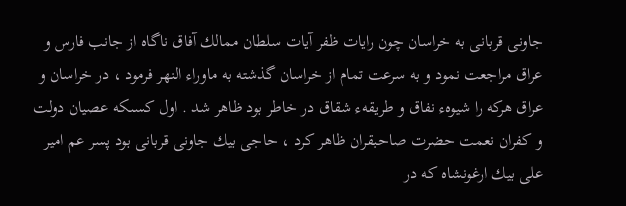جاونى قربانى به خراسان چون رايات ظفر آيات سلطان ممالك آفاق ناگاه از جانب فارس و عراق مراجعت نمود و به سرعت تمام از خراسان گذشته به ماوراء النهر فرمود ، در خراسان و عراق هركه را شيوهء نفاق و طريقهء شقاق در خاطر بود ظاهر شد . اول كسىكه عصيان دولت و كفران نعمت حضرت صاحبقران ظاهر كرد ، حاجى بيك جاونى قربانى بود پسر عم امير على بيك ارغونشاه كه در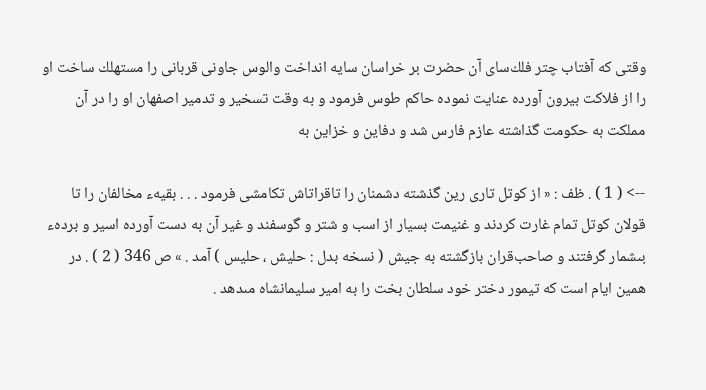وقتى كه آفتاب چتر فلك‌ساى آن حضرت بر خراسان سايه انداخت والوس جاونى قربانى را مستهلك ساخت او را از فلاكت بيرون آورده عنايت نموده حاكم طوس فرمود و به وقت تسخير و تدمير اصفهان او را در آن مملكت به حكومت گذاشته عازم فارس شد و دفاين و خزاين به

--> ( 1 ) . ظف : « از كوتل تارى رين گذشته دشمنان را تاقراتاش تكامشى فرمود . . . بقيهء مخالفان را تا قولان كوتل تمام غارت كردند و غنيمت بسيار از اسب و شتر و گوسفند و غير آن به دست آورده اسير و بردهء بىشمار گرفتند و صاحب‌قران بازگشته به جيش ( نسخه بدل : حليش ، حليس ) آمد . » ص 346 ( 2 ) . در همين ايام است كه تيمور دختر خود سلطان بخت را به امير سليمانشاه مىدهد .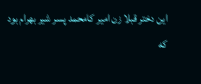اين دختر قبلا زن امير كامحمد پسر شير بهرام بود كه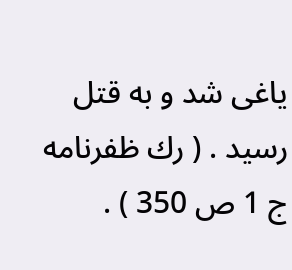ياغى شد و به قتل رسيد . ( رك ظفرنامه ج 1 ص 350 ) .